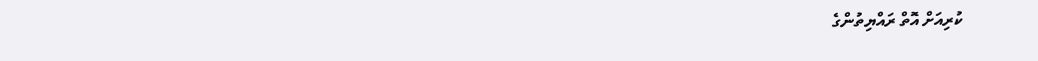ކުރިއަށް އޮތް ރައްޔިތުންގެ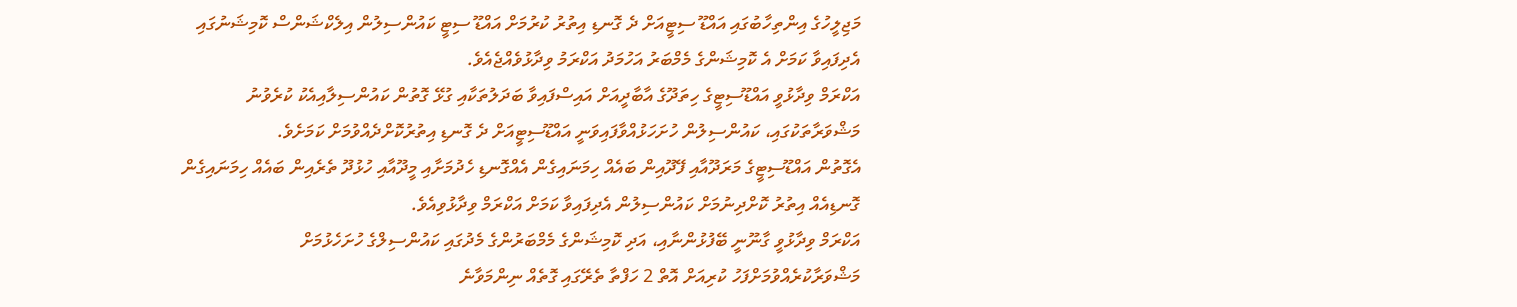މަޖިލީހުގެ އިންތިހާބުގައި އައްޑޫ ސިޓީއަށް ދެ ގޮނޑި އިތުރު ކުރުމަށް އައްޑޫ ސިޓީ ކައުންސިލުން އިލެކްޝަންސް ކޮމިޝަނުގައި އެދިފައިވާ ކަމަށް އެ ކޮމިޝަންގެ މެމްބަރު އަހުމަދު އަކްރަމު ވިދާޅުވެއްޖެއެވެ.
އަކްރަމް ވިދާޅުވީ އައްޑޫސިޓީގެ ހިތަދޫގެ އާބާދީއަށް އައިސްފައިވާ ބަދަލުތަކާއި ގުޅޭ ގޮތުން ކައުންސިލާއިއެކު ކުރެވުނު މަޝްވަރާތަކުގައި، ކައުންސިލުން ހުށަހަޅުއްވާފައިވަނީ އައްޑޫސިޓީއަށް ދެ ގޮނޑި އިތުރުކޮށްދެއްވުމަށް ކަމަށެވެ.
އެގޮތުން އައްޑޫސިޓީގެ މަރަދޫއާއި ފޭދޫއިން ބައެއް ހިމަނައިގެން އެއްގޮނޑި ހެދުމަށާއި މީދޫއާއި ހުޅުދޫ ތެރެއިން ބައެއް ހިމަނައިގެން ގޮނޑިއެއް އިތުރު ކޮށްދިނުމަށް ކައުންސިލުން އެދިފައިވާ ކަމަށް އަކްރަމް ވިދާޅުވިއެވެ.
އަކްރަމް ވިދާޅުވީ ގާނޫނީ ބޭފުޅުންނާއި، އަދި ކޮމިޝަންގެ މެމްބަރުންގެ މެދުގައި ކައުންސިލްގެ ހުށަހެޅުމަށް މަޝްވަރާކުރެއްވުމަށްފަހު ކުރިއަށް އޮތް 2 ހަފްތާ ތެރޭގައި ގޮތެއް ނިންމަވާނެ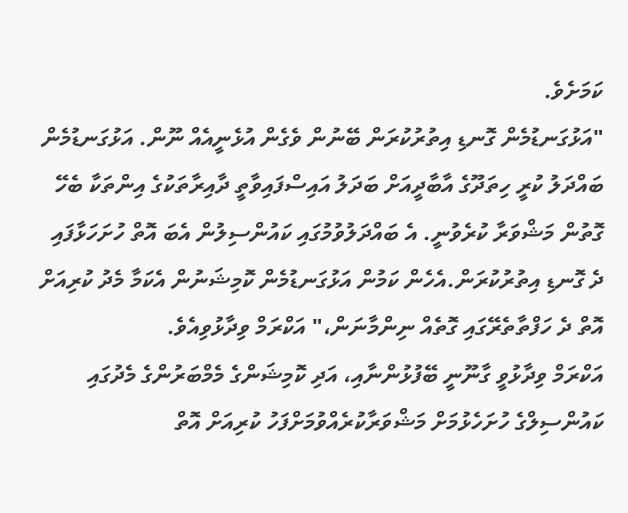ކަމަށެވެ.
"އަޅުގަނޑުމެން ގޮނޑި އިތުރުކުރަން ބޭނުން ވެގެން އުޅެނީއެއް ނޫން. އަޅުގަނޑުމެން ބައްދަލު ކުރީ ހިތަދޫގެ އާބާދީއަށް ބަދަލު އައިސްފައިވާތީ ދާއިރާތަކުގެ އިންތަކާ ބެހޭ ގޮތުން މަޝްވަރާ ކުރެވުނީ. އެ ބައްދަލުވުމުގައި ކައުންސިލުން އެބަ އޮތް ހުށަހަޅާފައި ދެ ގޮނޑި އިތުރުކުރަން.އެހެން ކަމުން އަޅުގަނޑުމެން ކޮމިޝަނުން އެކަމާ މެދު ކުރިއަށް އޮތް ދެ ހަފްތާތެރޭގައި ގޮތެއް ނިންމާނަން،" އަކްރަމް ވިދާޅުވިއެވެ.
އަކްރަމް ވިދާޅުވީ ގާނޫނީ ބޭފުޅުންނާއި، އަދި ކޮމިޝަންގެ މެމްބަރުންގެ މެދުގައި ކައުންސިލްގެ ހުށަހެޅުމަށް މަޝްވަރާކުރެއްވުމަށްފަހު ކުރިއަށް އޮތް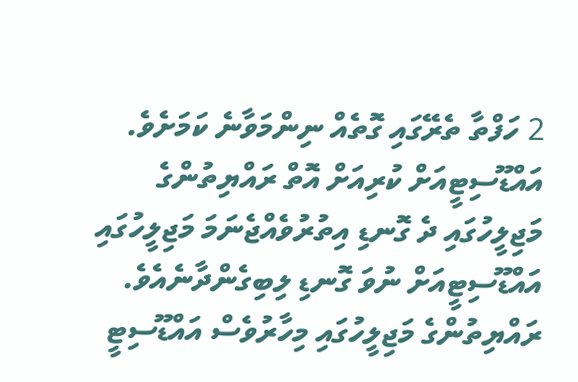2 ހަފްތާ ތެރޭގައި ގޮތެއް ނިންމަވާނެ ކަމަށެވެ.
އައްޑޫސިޓީއަށް ކުރިއަށް އޮތް ރައްޔިތުންގެ މަޖިލީހުގައި ދެ ގޮނޑި އިތުރުވެއްޖެނަމަ މަޖިލީހުގައި އައްޑޫސިޓީއަށް ނުވަ ގޮނޑި ލިބިގެންދާނެއެވެ. ރައްޔިތުންގެ މަޖިލީހުގައި މިހާރުވެސް އައްޑޫސިޓީ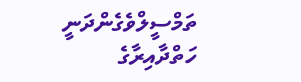ތަމްސީލްވެގެންދަނީ ހަތްދާއިރާގެ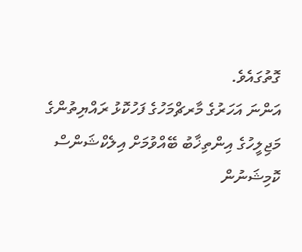ގޮތުގައެވެ.
އަންނަ އަހަރުގެ މާރޗްމަހުގެ ފަހުކޮޅު ރައްޔިތުންގެ މަޖިލީހުގެ އިންތިޚާބު ބޭއްވުމަށް އިލެކްޝަންސް ކޮމިޝަނުން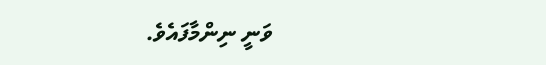ވަނީ ނިންމާފައެވެ.